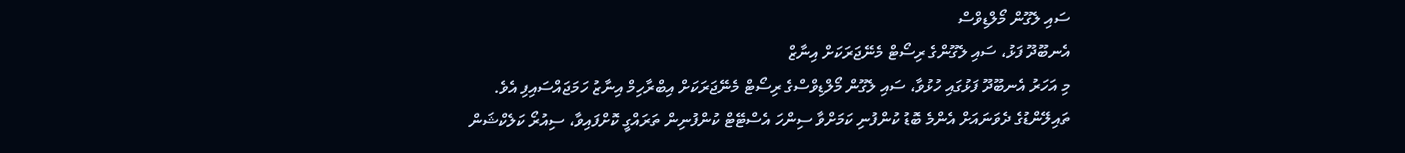ސައި ލެގޫން މޯލްޑިވްސް
އެނބޫދޫ ފަޅު، ސައި ލެގޫންގެ ރިސޯޓް މެނޭޖަރަކަށް އިނާޒް
މި އަހަރު އެނބޫދޫ ފަޅުގައި ހުޅުވާ، ސައި ލެގޫން މޯލްޑިވްސްގެ ރިސޯޓް މެނޭޖަރަކަށް އިބްރާހިމް އިނާޒު ހަމަޖައްސައިފި އެވެ.
ތައިލޭންޑުގެ ދެވަނައަށް އެންމެ ބޮޑު ކުންފުނި ކަމަށްވާ ސިންހަ އެސްޓޭޓް ކުންފުނިން ތަރައްގީ ކޮށްފައިވާ، ސިއުރޯ ކަލެކްޝަން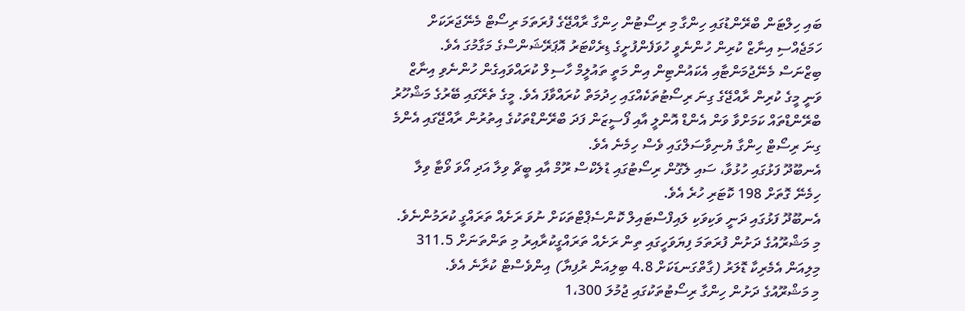ބައި ހިލްޓަން ބްރޭންޑުގައި ހިންގާ މި ރިސޯޓުން ހިންގާ ރާއްޖޭގެ ފުރަތަމަ ރިސޯޓް މެނޭޖަރަކަށް ހަމަޖެއްސި އިނާޒް ކުރިން ހުންނެވީ ހުވަފެންފުށީގެ ޑިރެކްޓަރު އޮޕަރޭޝަންސްގެ މަގާމުގަ އެވެ.
ބިޒްނަސް މެނޭޖުމަންޓާއި އެކައުންޓިން އިން މަތީ ތައުލީމް ހާސިލް ކުރައްވައިގެން ހުންނެވި އިނާޒް ވަނީ މީގެ ކުރިން ރާއްޖޭގެ ގިނަ ރިސޯޓުތަކެއްގައި ހިދުމަތް ކުރައްވާފަ އެވެ. މީގެ ތެރޭގައި ބޭރުގެ މަޝްހޫރު ބްރޭންޑްތައް ކަމަށްވާ ވަން އެންޑް އޮންލީ އާއި ފޯސީޒަން ފަދަ ބްރޭންޑްތަކުގެ އިތުރުން ރާއްޖޭގައި އެންމެ ގިނަ ރިސޯޓް ހިންގާ ޔުނިވާސަލްގައި ވެސް ހިމެނެ އެވެ.
އެނބޫދޫ ފަޅުގައި ހުޅުވާ، ސައި ލެގޫން ރިސޯޓުގައި ޑުލެކްސް ރޫމް އާއި ބީޗް ވިލާ އަދި އޯވަ ވޯޓާ ވިލާ ހިމެނޭ ގޮތަށް 198 ކޮޓަރި ހުރެ އެވެ.
އެނބޫދޫ ފަޅުގައި ދަނީ ވަކިވަކި ލައިފްސްޓައިލް ކޮންސެޕްޓްތަކަށް ނުވަ ރަށެއް ތަރައްގީ ކުރަމުންނެވެ. މި މަޝްރޫއުގެ ދަށުން ފުރަތަމަ ފިޔަވަހީގައި ތިން ރަށެއް ތަރައްގީކުރާއިރު މި ތަންތަނަށް 311.5 މިލިއަން އެމެރިކާ ޑޮލަރު (ގާތްގަނޑަކަށް 4.8 ބިލިއަން ރުފިޔާ) އިންވެސްޓް ކުރާނެ އެވެ.
މި މަޝްރޫއުގެ ދަށުން ހިންގާ ރިސޯޓުތަކުގައި ޖުމުލަ 1،300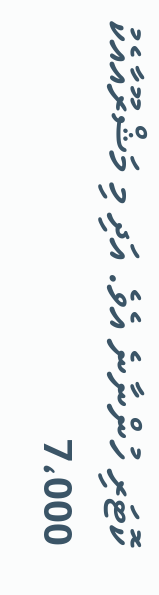ކޮޓަރި ހުންނާނެ އެވެ. އަދި މި މަޝްރޫއާއެކު 7،000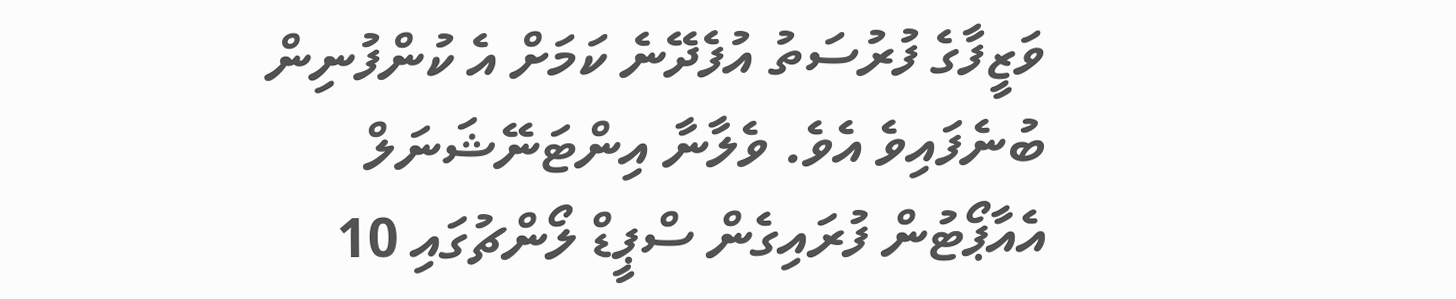ވަޒީފާގެ ފުރުސަތު އުފެދޭނެ ކަމަށް އެ ކުންފުނިން ބުނެފައިވެ އެވެ. ވެލާނާ އިންޓަނޭޝަނަލް އެއާޕޯޓުން ފުރައިގެން ސްޕީޑް ލޯންޗުގައި 10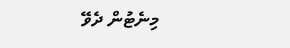މިނެޓުން ދެވޭ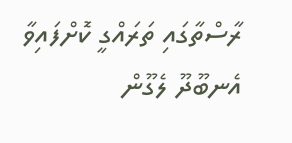ރާސްތާގައި ތަރައްގީ ކޮށްފައިވާ އެނބޫދޫ ލެގޫން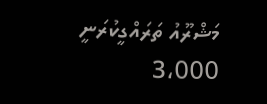މަޝްރޫއު ތަރައްގީކުރަނީ 3،000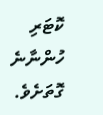ކޮޓަރި ހުންނާނެ ގޮތަށެވެ.